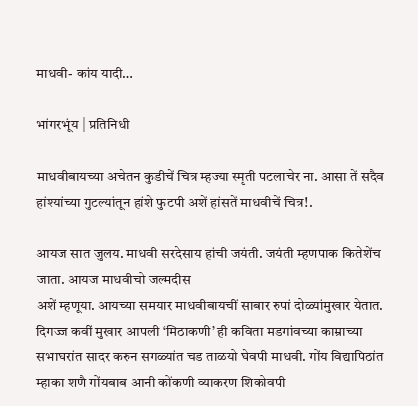माधवी- कांय यादी…

भांगरभूंय | प्रतिनिधी

माधवीबायच्या अचेतन कुडीचें चित्र म्हज्या स्मृती पटलाचेर ना. आसा तें सदैव हांश्यांच्या गुटल्यांतून हांशे फुटपी अशें हांसतें माधवीचें चित्र!.

आयज सात जुलय. माधवी सरदेसाय हांची जयंती. जयंती म्हणपाक कितेशेंच जाता. आयज माधवीचो जल्मदीस
अशें म्हणूया. आयच्या समयार माधवीबायचीं साबार रुपां दोळ्यांमुखार येतात. दिगज्ज कवीं मुखार आपली ‘मिठाकणी’ ही कविता मडगांवच्या काम्राच्या सभाघरांत सादर करुन सगळ्यांत चड ताळयो घेवपी माधवी. गोंय विद्यापिठांत म्हाका शणै गोंयबाब आनी कोंकणी व्याकरण शिकोवपी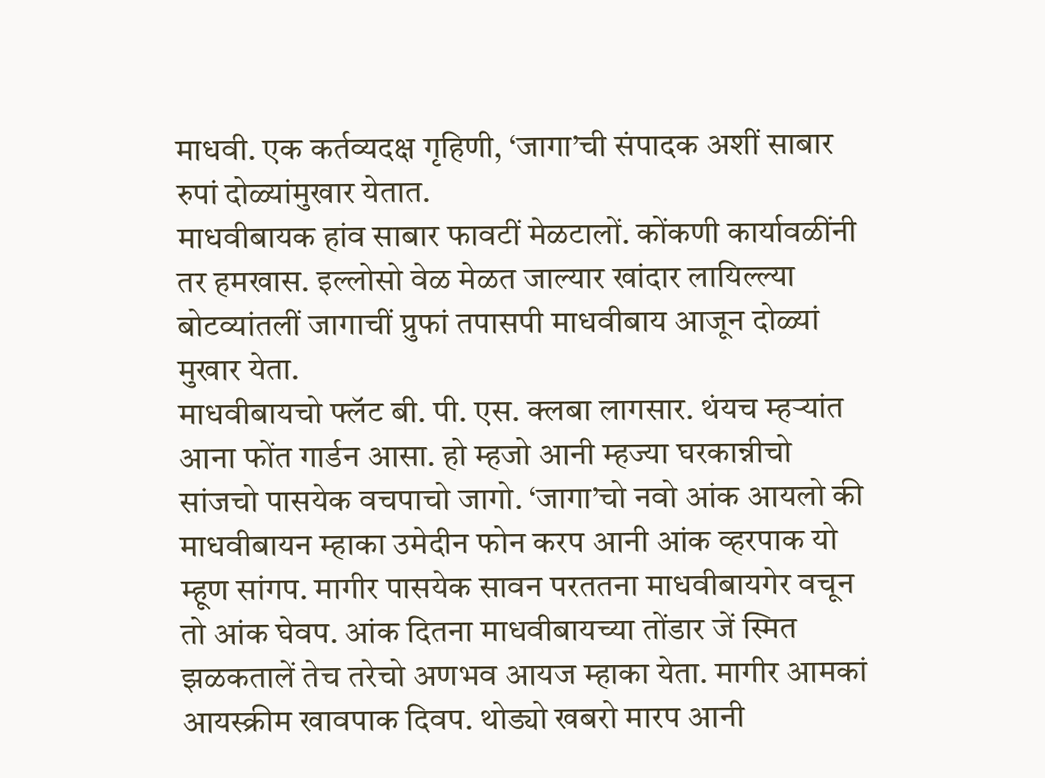माधवी. एक कर्तव्यदक्ष गृहिणी, ‘जागा’ची संपादक अशीं साबार रुपां दोळ्यांमुखार येतात.
माधवीबायक हांव साबार फावटीं मेळटालों. कोंकणी कार्यावळींनी तर हमखास. इल्लोसो वेळ मेळत जाल्यार खांदार लायिल्ल्या बोटव्यांतलीं जागाचीं प्रुफां तपासपी माधवीबाय आजून दोळ्यां मुखार येता.
माधवीबायचो फ्लॅट बी. पी. एस. क्लबा लागसार. थंयच म्हऱ्यांत आना फोंत गार्डन आसा. हो म्हजो आनी म्हज्या घरकान्नीचो सांजचो पासयेक वचपाचो जागो. ‘जागा’चो नवो आंक आयलो की माधवीबायन म्हाका उमेदीन फोन करप आनी आंक व्हरपाक यो म्हूण सांगप. मागीर पासयेक सावन परततना माधवीबायगेर वचून तो आंक घेवप. आंक दितना माधवीबायच्या तोंडार जें स्मित झळकतालें तेच तरेचो अणभव आयज म्हाका येता. मागीर आमकां आयस्क्रीम खावपाक दिवप. थोड्यो खबरो मारप आनी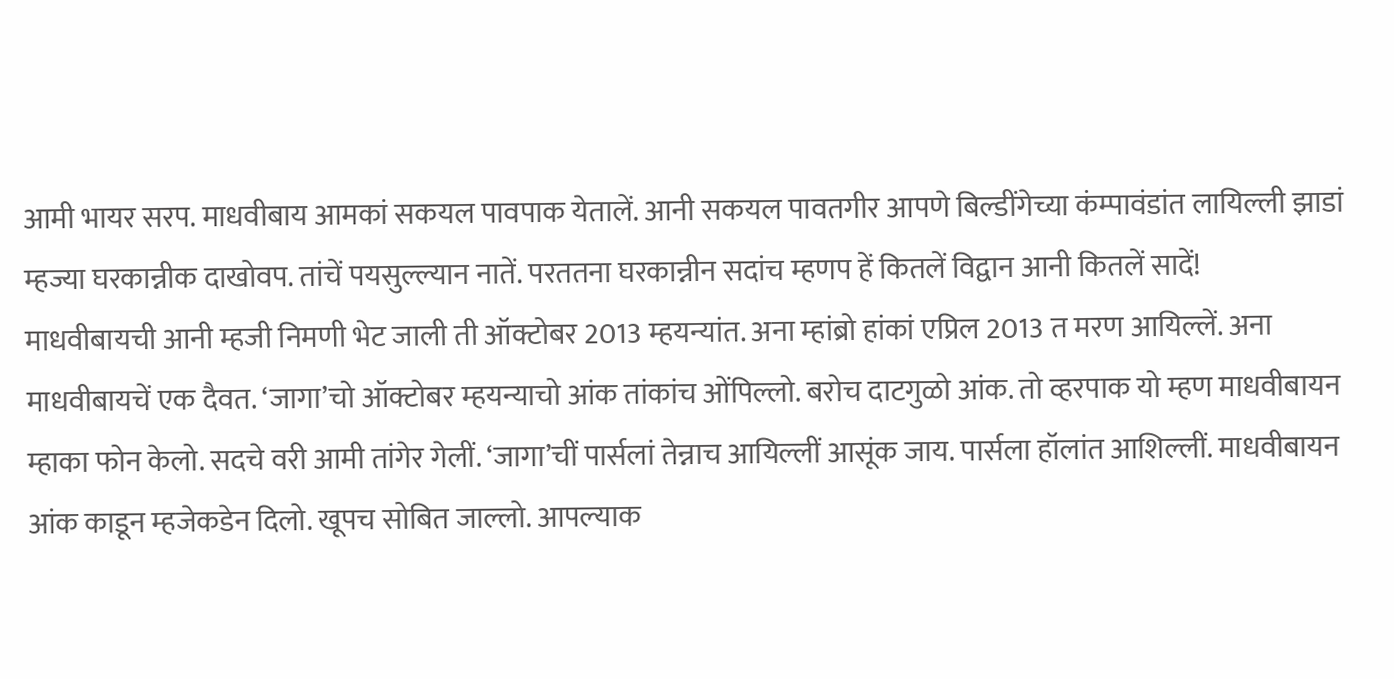आमी भायर सरप. माधवीबाय आमकां सकयल पावपाक येतालें. आनी सकयल पावतगीर आपणे बिल्डींगेच्या कंम्पावंडांत लायिल्ली झाडां म्हज्या घरकान्नीक दाखोवप. तांचें पयसुल्ल्यान नातें. परततना घरकान्नीन सदांच म्हणप हें कितलें विद्वान आनी कितलें सादें!
माधवीबायची आनी म्हजी निमणी भेट जाली ती ऑक्टोबर 2013 म्हयन्यांत. अना म्हांब्रो हांकां एप्रिल 2013 त मरण आयिल्लें. अना माधवीबायचें एक दैवत. ‘जागा’चो ऑक्टोबर म्हयन्याचो आंक तांकांच ओंपिल्लो. बरोच दाटगुळो आंक. तो व्हरपाक यो म्हण माधवीबायन म्हाका फोन केलो. सदचे वरी आमी तांगेर गेलीं. ‘जागा’चीं पार्सलां तेन्नाच आयिल्लीं आसूंक जाय. पार्सला हॉलांत आशिल्लीं. माधवीबायन आंक काडून म्हजेकडेन दिलो. खूपच सोबित जाल्लो. आपल्याक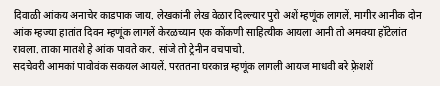दिवाळी आंकय अनाचेर काडपाक जाय. लेखकांनी लेख वेळार दिल्ल्यार पुरो अशें म्हणूंक लागलें. मागीर आनीक दोन आंक म्हज्या हातांत दिवन म्हणूंक लागलें केरळच्यान एक कोंकणी साहित्यीक आयला आनी तो अमक्या हॉटेलांत रावला. ताका मातशे हे आंक पावते कर. सांजे तो ट्रेनीन वचपाचो.
सदचेवरी आमकां पावोवंक सकयल आयलें. परततना घरकान्न म्हणूंक लागली आयज माधवी बरे फ़्रेशशें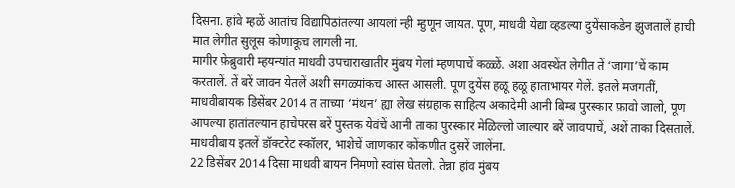दिसना. हांवे म्हळें आतांच विद्यापिठांतल्या आयलां न्ही म्हुणून जायत. पूण, माधवी येद्या व्हडल्या दुयेंसाकडेन झुजतालें हाची मात लेगीत सुलूस कोणाकूच लागली ना.
मागीर फ़ेब्रुवारी म्हयन्यांत माधवी उपचाराखातीर मुंबय गेलां म्हणपाचें कळ्ळें. अशा अवस्थेंत लेगीत तें ‘जागा’चें काम करतालें. तें बरें जावन येतलें अशी सगळ्यांकच आस्त आसली. पूण दुयेंस हळू हळू हाताभायर गेलें. इतले मजगतीं, माधवीबायक डिसेंबर 2014 त ताच्या ‘मंथन’ ह्या लेख संग्रहाक साहित्य अकादेमी आनी बिम्ब पुरस्कार फ़ावो जालो, पूण आपल्या हातांतल्यान हाचेपरस बरें पुस्तक येवंचें आनी ताका पुरस्कार मेळिल्लो जाल्यार बरें जावपाचें, अशें ताका दिसतालें. माधवीबाय इतलें डॉक्टरेट स्कॉलर, भाशेचें जाणकार कोंकणीत दुसरें जालेंना.
22 डिसेंबर 2014 दिसा माधवी बायन निमणो स्वांस घेतलो. तेन्ना हांव मुंबय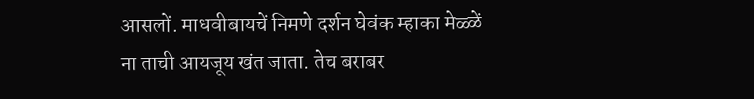आसलों. माधवीबायचें निमणे दर्शन घेवंक म्हाका मेळ्ळें ना ताची आयजूय खंत जाता. तेच बराबर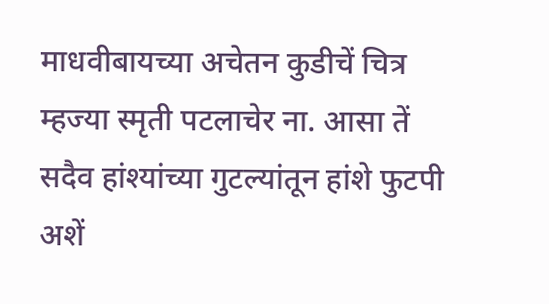माधवीबायच्या अचेतन कुडीचें चित्र म्हज्या स्मृती पटलाचेर ना. आसा तें सदैव हांश्यांच्या गुटल्यांतून हांशे फुटपी अशें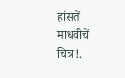हांसतें माधवीचें चित्र!.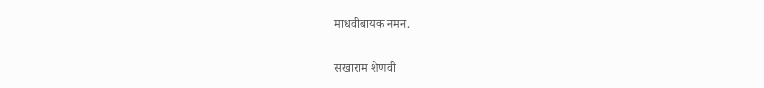माधवीबायक नमन.

सखाराम शेणवी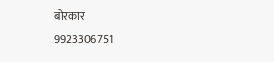बोरकार
9923306751